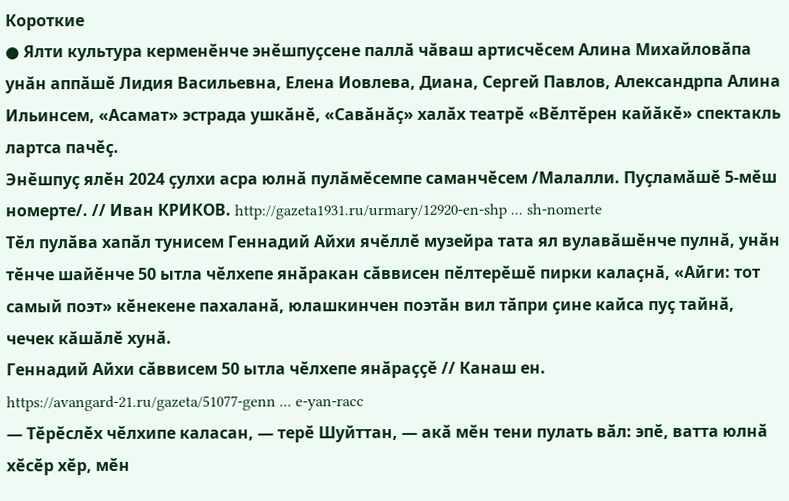Короткие
● Ялти культура керменӗнче энӗшпуҫсене паллӑ чӑваш артисчӗсем Алина Михайловӑпа унӑн аппӑшӗ Лидия Васильевна, Елена Иовлева, Диана, Сергей Павлов, Александрпа Алина Ильинсем, «Асамат» эстрада ушкӑнӗ, «Савӑнӑҫ» халӑх театрӗ «Вӗлтӗрен кайӑкӗ» спектакль лартса пачӗҫ.
Энӗшпуҫ ялӗн 2024 ҫулхи асра юлнӑ пулӑмӗсемпе саманчӗсем /Малалли. Пуҫламӑшӗ 5-мӗш номерте/. // Иван КРИКОВ. http://gazeta1931.ru/urmary/12920-en-shp ... sh-nomerte
Тӗл пулӑва хапӑл тунисем Геннадий Айхи ячӗллӗ музейра тата ял вулавӑшӗнче пулнӑ, унӑн тӗнче шайӗнче 50 ытла чӗлхепе янӑракан сӑввисен пӗлтерӗшӗ пирки калаҫнӑ, «Айги: тот самый поэт» кӗнекене пахаланӑ, юлашкинчен поэтӑн вил тӑпри ҫине кайса пуҫ тайнӑ, чечек кӑшӑлӗ хунӑ.
Геннадий Айхи сӑввисем 50 ытла чӗлхепе янӑраҫҫӗ // Канаш ен. https://avangard-21.ru/gazeta/51077-genn ... e-yan-racc
— Тӗрӗслӗх чӗлхипе каласан, — терӗ Шуйттан, — акӑ мӗн тени пулать вӑл: эпӗ, ватта юлнӑ хӗсӗр хӗр, мӗн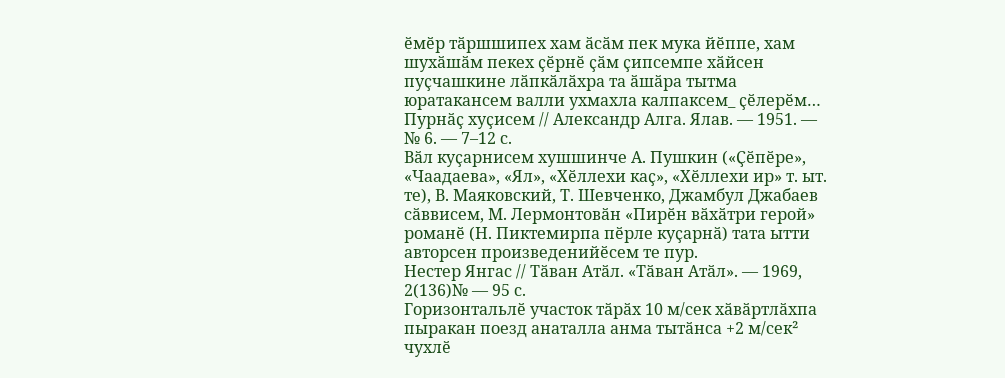ӗмӗр тӑршшипех хам ӑсӑм пек мука йӗппе, хам шухӑшӑм пекех ҫӗрнӗ ҫӑм ҫипсемпе хӑйсен пуҫчашкине лӑпкӑлӑхра та ӑшӑра тытма юратакансем валли ухмахла калпаксем_ ҫӗлерӗм…
Пурнӑҫ хуҫисем // Александр Алга. Ялав. — 1951. — № 6. — 7–12 с.
Вӑл куҫарнисем хушшинче А. Пушкин («Ҫӗпӗре», «Чаадаева», «Ял», «Хӗллехи каҫ», «Хӗллехи ир» т. ыт. те), В. Маяковский, Т. Шевченко, Джамбул Джабаев сӑввисем, М. Лермонтовӑн «Пирӗн вӑхӑтри герой» романӗ (Н. Пиктемирпа пӗрле куҫарнӑ) тата ытти авторсен произведенийӗсем те пур.
Нестер Янгас // Тӑван Атӑл. «Тӑван Атӑл». — 1969, 2(136)№ — 95 с.
Горизонтальлӗ участок тӑрӑх 10 м/сек хӑвӑртлӑхпа пыракан поезд анаталла анма тытӑнса +2 м/сек² чухлӗ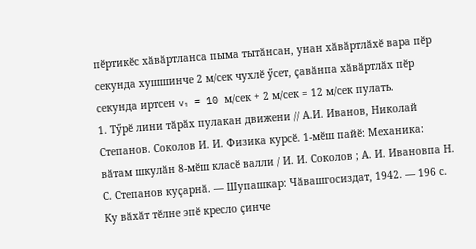пӗртикӗс хӑвӑртланса пыма тытӑнсан, унан хӑвӑртлӑхӗ вара пӗр секунда хушшинче 2 м/сек чухлӗ ӳсет, ҫавӑнпа хӑвӑртлӑх пӗр секунда иртсен v₁ = 10 м/сек + 2 м/сек = 12 м/сек пулать.
1. Тӳрӗ лини тӑрӑх пулакан движени // А.И. Иванов, Николай Степанов. Соколов И. И. Физика курсӗ. 1-мӗш пайӗ: Механика: вӑтам шкулӑн 8-мӗш класӗ валли / И. И. Соколов ; А. И. Ивановпа Н. С. Степанов куҫарнӑ. — Шупашкар: Чӑвашгосиздат, 1942. — 196 с.
Ку вӑхӑт тӗлне эпӗ кресло ҫинче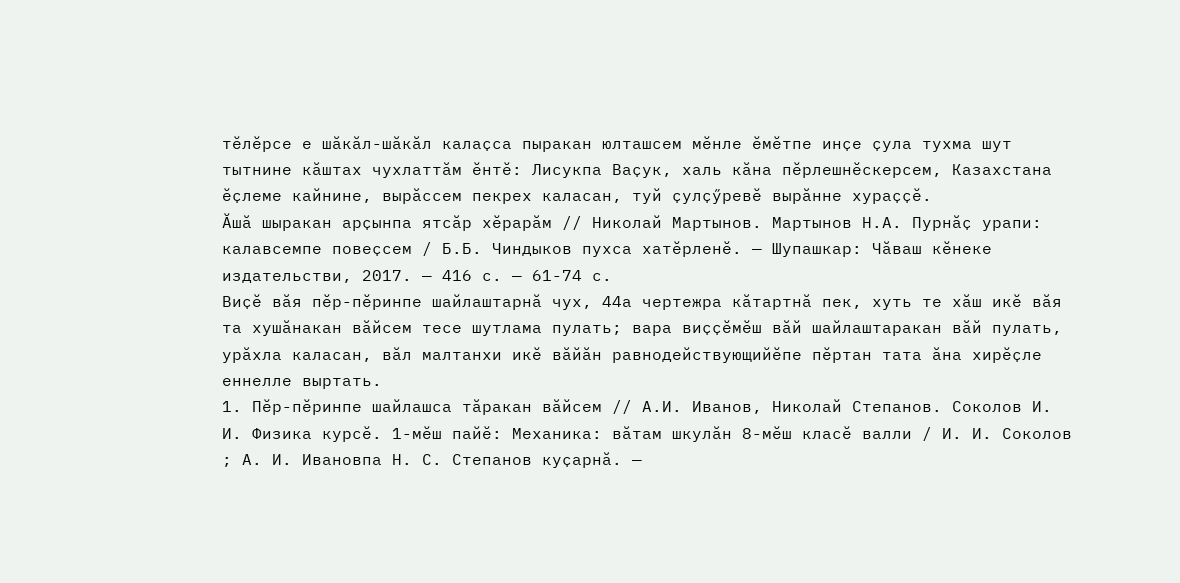тӗлӗрсе е шӑкӑл-шӑкӑл калаҫса пыракан юлташсем мӗнле ӗмӗтпе инҫе ҫула тухма шут тытнине кӑштах чухлаттӑм ӗнтӗ: Лисукпа Ваҫук, халь кӑна пӗрлешнӗскерсем, Казахстана ӗҫлеме кайнине, вырӑссем пекрех каласан, туй ҫулҫӳревӗ вырӑнне хураҫҫӗ.
Ӑшӑ шыракан арҫынпа ятсӑр хӗрарӑм // Николай Мартынов. Мартынов Н.А. Пурнӑҫ урапи: калавсемпе повеҫсем / Б.Б. Чиндыков пухса хатӗрленӗ. — Шупашкар: Чӑваш кӗнеке издательстви, 2017. — 416 с. — 61-74 с.
Виҫӗ вӑя пӗр-пӗринпе шайлаштарнӑ чух, 44а чертежра кӑтартнӑ пек, хуть те хӑш икӗ вӑя та хушӑнакан вӑйсем тесе шутлама пулать; вара виҫҫӗмӗш вӑй шайлаштаракан вӑй пулать, урӑхла каласан, вӑл малтанхи икӗ вӑйӑн равнодействующийӗпе пӗртан тата ӑна хирӗҫле еннелле выртать.
1. Пӗр-пӗринпе шайлашса тӑракан вӑйсем // А.И. Иванов, Николай Степанов. Соколов И. И. Физика курсӗ. 1-мӗш пайӗ: Механика: вӑтам шкулӑн 8-мӗш класӗ валли / И. И. Соколов ; А. И. Ивановпа Н. С. Степанов куҫарнӑ. —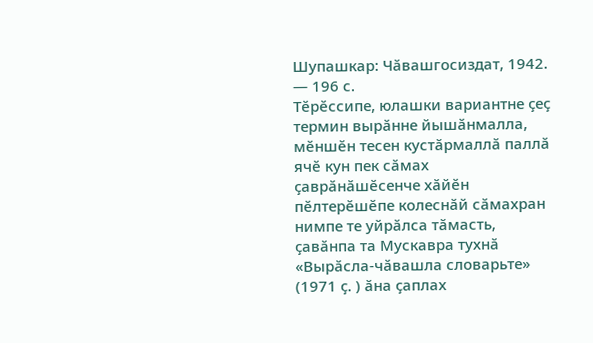Шупашкар: Чӑвашгосиздат, 1942. — 196 с.
Тӗрӗссипе, юлашки вариантне ҫеҫ термин вырӑнне йышӑнмалла, мӗншӗн тесен кустӑрмаллӑ паллӑ ячӗ кун пек сӑмах ҫаврӑнӑшӗсенче хӑйӗн пӗлтерӗшӗпе колеснӑй сӑмахран нимпе те уйрӑлса тӑмасть, ҫавӑнпа та Мускавра тухнӑ «Вырӑсла-чӑвашла словарьте» (1971 ҫ. ) ӑна ҫаплах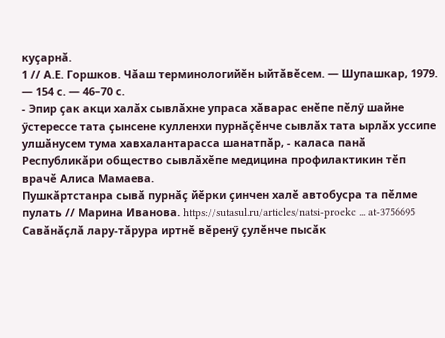куҫарнӑ.
1 // А.Е. Горшков. Чӑаш терминологийӗн ыйтӑвӗсем. — Шупашкар, 1979. — 154 с. — 46–70 с.
- Эпир ҫак акци халӑх сывлӑхне упраса хӑварас енӗпе пӗлӳ шайне ӳстерессе тата ҫынсене кулленхи пурнӑҫӗнче сывлӑх тата ырлӑх уссипе улшӑнусем тума хавхалантарасса шанатпӑр, - каласа панӑ Республикӑри общество сывлӑхӗпе медицина профилактикин тӗп врачӗ Алиса Мамаева.
Пушкӑртстанра сывӑ пурнӑҫ йӗрки ҫинчен халӗ автобусра та пӗлме пулать // Марина Иванова. https://sutasul.ru/articles/natsi-proekc ... at-3756695
Савӑнӑҫлӑ лару-тӑрура иртнӗ вӗренӳ ҫулӗнче пысӑк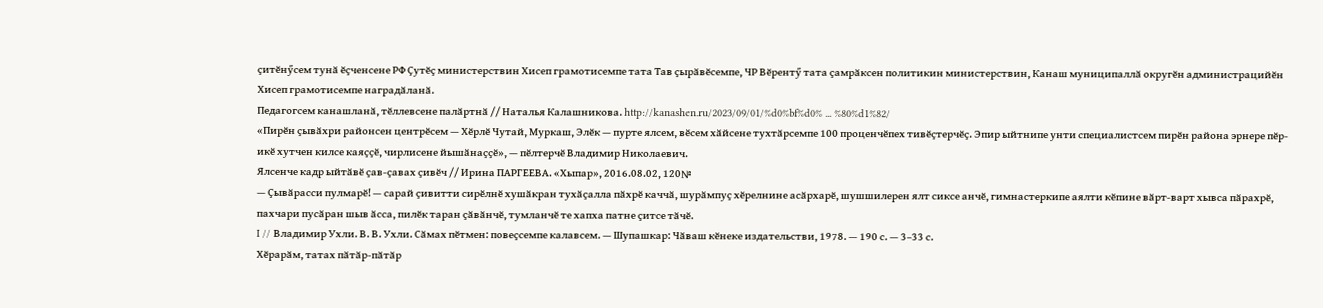ҫитӗнӳсем тунӑ ӗҫченсене РФ Ҫутӗҫ министерствин Хисеп грамотисемпе тата Тав ҫырӑвӗсемпе, ЧР Вӗрентӳ тата ҫамрӑксен политикин министерствин, Канаш муниципаллӑ округӗн администрацийӗн Хисеп грамотисемпе наградӑланӑ.
Педагогсем канашланӑ, тӗллевсене палӑртнӑ // Наталья Калашникова. http://kanashen.ru/2023/09/01/%d0%bf%d0% ... %80%d1%82/
«Пирӗн ҫывӑхри районсен центрӗсем — Хӗрлӗ Чутай, Муркаш, Элӗк — пурте ялсем, вӗсем хӑйсене тухтӑрсемпе 100 проценчӗпех тивӗҫтерчӗҫ. Эпир ыйтнипе унти специалистсем пирӗн района эрнере пӗр-икӗ хутчен килсе каяҫҫӗ, чирлисене йышӑнаҫҫӗ», — пӗлтерчӗ Владимир Николаевич.
Ялсенче кадр ыйтӑвӗ ҫав-ҫавах ҫивӗч // Ирина ПАРГЕЕВА. «Хыпар», 2016.08.02, 120№
— Ҫывӑрасси пулмарӗ! — сарай ҫивитти сирӗлнӗ хушӑкран тухӑҫалла пӑхрӗ каччӑ, шурӑмпуҫ хӗрелнине асӑрхарӗ, шушшилерен ялт сиксе анчӗ, гимнастеркипе аялти кӗпине вӑрт-варт хывса пӑрахрӗ, пахчари пусӑран шыв ӑсса, пилӗк таран ҫӑвӑнчӗ, тумланчӗ те хапха патне ҫитсе тӑчӗ.
I // Владимир Ухли. В. В. Ухли. Сӑмах пӗтмен: повеҫсемпе калавсем. — Шупашкар: Чӑваш кӗнеке издательстви, 1978. — 190 с. — 3–33 с.
Хӗрарӑм, татах пӑтӑр-пӑтӑр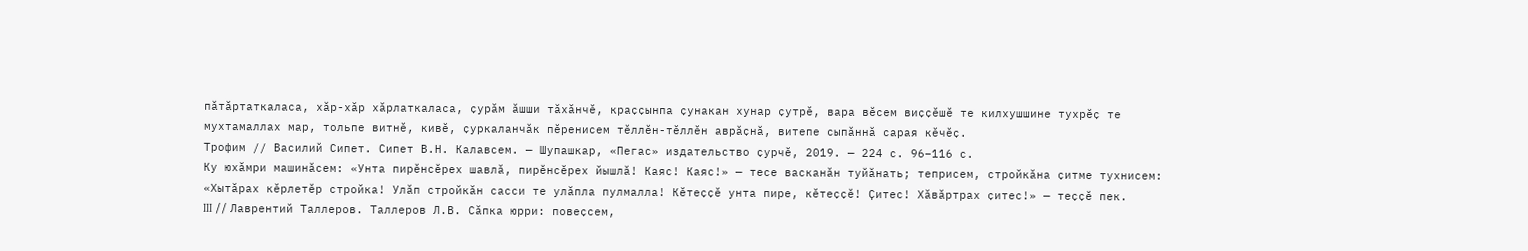пӑтӑртаткаласа, хӑр-хӑр хӑрлаткаласа, ҫурӑм ӑшши тӑхӑнчӗ, краҫҫынпа ҫунакан хунар ҫутрӗ, вара вӗсем виҫҫӗшӗ те килхушшине тухрӗҫ те мухтамаллах мар, тольпе витнӗ, кивӗ, ҫуркаланчӑк пӗренисем тӗллӗн-тӗллӗн аврӑҫнӑ, витепе сыпӑннӑ сарая кӗчӗҫ.
Трофим // Василий Сипет. Сипет В.Н. Калавсем. — Шупашкар, «Пегас» издательство ҫурчӗ, 2019. — 224 с. 96–116 с.
Ку юхӑмри машинӑсем: «Унта пирӗнсӗрех шавлӑ, пирӗнсӗрех йышлӑ! Каяс! Каяс!» — тесе васканӑн туйӑнать; теприсем, стройкӑна ҫитме тухнисем: «Хытӑрах кӗрлетӗр стройка! Улӑп стройкӑн сасси те улӑпла пулмалла! Кӗтеҫҫӗ унта пире, кӗтеҫҫӗ! Ҫитес! Хӑвӑртрах ҫитес!» — теҫҫӗ пек.
III // Лаврентий Таллеров. Таллеров Л.В. Сӑпка юрри: повеҫсем,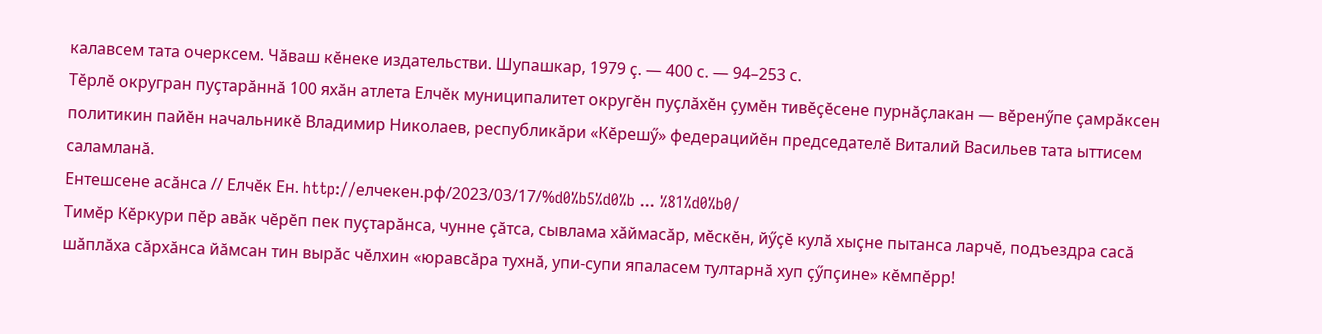калавсем тата очерксем. Чӑваш кӗнеке издательстви. Шупашкар, 1979 ҫ. — 400 с. — 94–253 с.
Тӗрлӗ округран пуҫтарӑннӑ 100 яхӑн атлета Елчӗк муниципалитет округӗн пуҫлӑхӗн ҫумӗн тивӗҫӗсене пурнӑҫлакан — вӗренӳпе ҫамрӑксен политикин пайӗн начальникӗ Владимир Николаев, республикӑри «Кӗрешӳ» федерацийӗн председателӗ Виталий Васильев тата ыттисем саламланӑ.
Ентешсене асӑнса // Елчӗк Ен. http://елчекен.рф/2023/03/17/%d0%b5%d0%b ... %81%d0%b0/
Тимӗр Кӗркури пӗр авӑк чӗрӗп пек пуҫтарӑнса, чунне ҫӑтса, сывлама хӑймасӑр, мӗскӗн, йӳҫӗ кулӑ хыҫне пытанса ларчӗ, подъездра сасӑ шӑплӑха сӑрхӑнса йӑмсан тин вырӑс чӗлхин «юравсӑра тухнӑ, упи-супи япаласем тултарнӑ хуп ҫӳпҫине» кӗмпӗрр!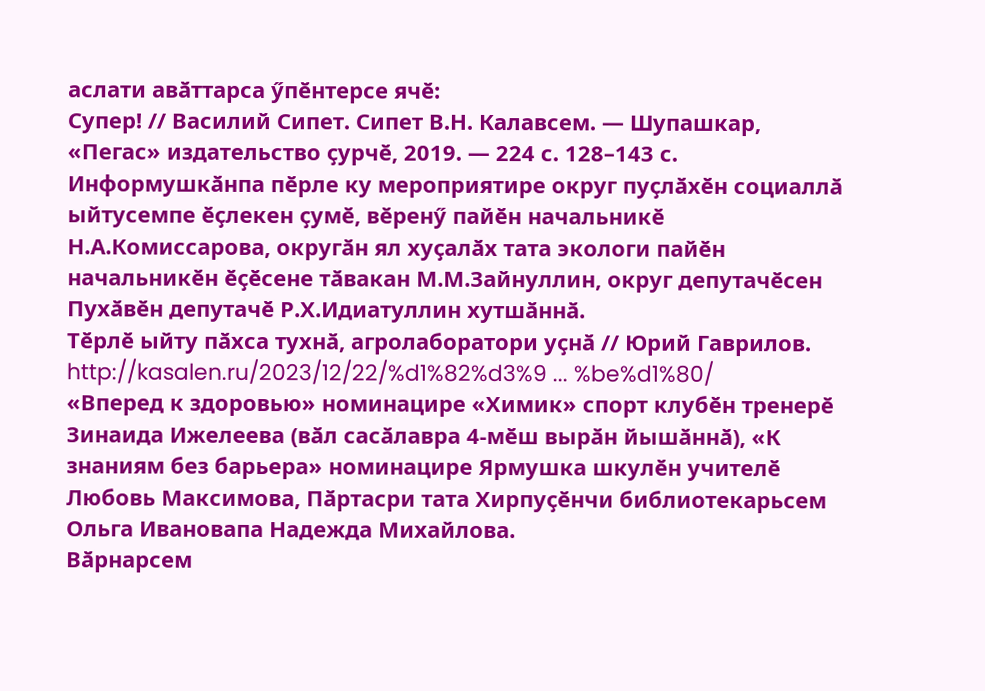аслати авӑттарса ӳпӗнтерсе ячӗ:
Супер! // Василий Сипет. Сипет В.Н. Калавсем. — Шупашкар, «Пегас» издательство ҫурчӗ, 2019. — 224 с. 128–143 с.
Информушкӑнпа пӗрле ку мероприятире округ пуҫлӑхӗн социаллӑ ыйтусемпе ӗҫлекен ҫумӗ, вӗренӳ пайӗн начальникӗ Н.А.Комиссарова, округӑн ял хуҫалӑх тата экологи пайӗн начальникӗн ӗҫӗсене тӑвакан М.М.Зайнуллин, округ депутачӗсен Пухӑвӗн депутачӗ Р.Х.Идиатуллин хутшӑннӑ.
Тӗрлӗ ыйту пӑхса тухнӑ, агролаборатори уҫнӑ // Юрий Гаврилов. http://kasalen.ru/2023/12/22/%d1%82%d3%9 ... %be%d1%80/
«Вперед к здоровью» номинацире «Химик» спорт клубӗн тренерӗ Зинаида Ижелеева (вӑл сасӑлавра 4-мӗш вырӑн йышӑннӑ), «К знаниям без барьера» номинацире Ярмушка шкулӗн учителӗ Любовь Максимова, Пӑртасри тата Хирпуҫӗнчи библиотекарьсем Ольга Ивановапа Надежда Михайлова.
Вӑрнарсем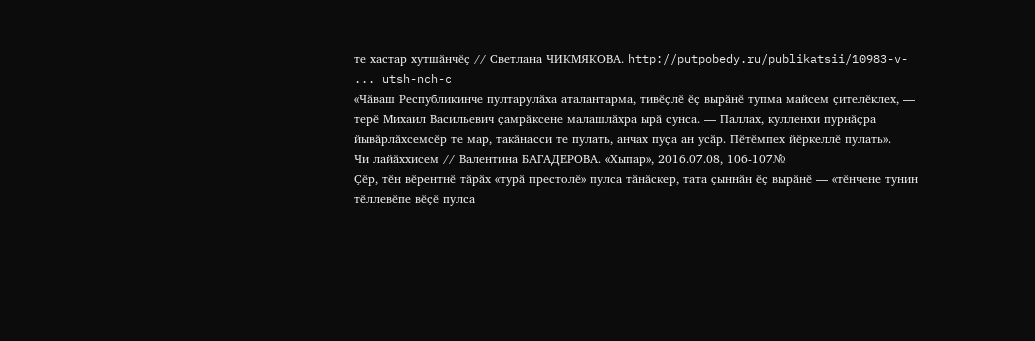те хастар хутшӑнчӗҫ // Светлана ЧИКМЯКОВА. http://putpobedy.ru/publikatsii/10983-v- ... utsh-nch-c
«Чӑваш Республикинче пултарулӑха аталантарма, тивӗҫлӗ ӗҫ вырӑнӗ тупма майсем ҫителӗклех, — терӗ Михаил Васильевич ҫамрӑксене малашлӑхра ырӑ сунса. — Паллах, кулленхи пурнӑҫра йывӑрлӑхсемсӗр те мар, такӑнасси те пулать, анчах пуҫа ан усӑр. Пӗтӗмпех йӗркеллӗ пулать».
Чи лайӑххисем // Валентина БАГАДЕРОВА. «Хыпар», 2016.07.08, 106-107№
Ҫӗр, тӗн вӗрентнӗ тӑрӑх «турӑ престолӗ» пулса тӑнӑскер, тата ҫыннӑн ӗҫ вырӑнӗ — «тӗнчене тунин тӗллевӗпе вӗҫӗ пулса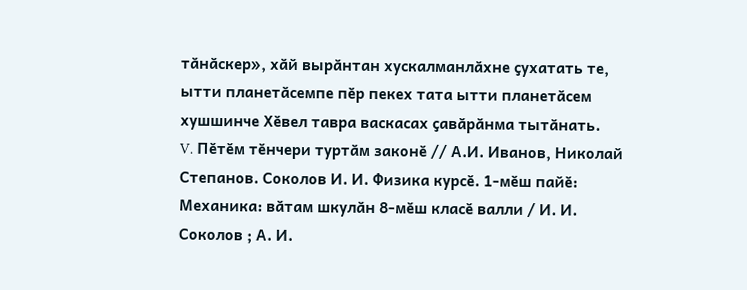тӑнӑскер», хӑй вырӑнтан хускалманлӑхне ҫухатать те, ытти планетӑсемпе пӗр пекех тата ытти планетӑсем хушшинче Хӗвел тавра васкасах ҫавӑрӑнма тытӑнать.
V. Пӗтӗм тӗнчери туртӑм законӗ // А.И. Иванов, Николай Степанов. Соколов И. И. Физика курсӗ. 1-мӗш пайӗ: Механика: вӑтам шкулӑн 8-мӗш класӗ валли / И. И. Соколов ; А. И.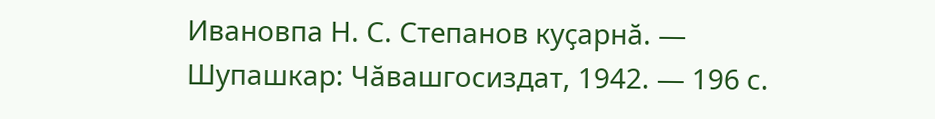Ивановпа Н. С. Степанов куҫарнӑ. — Шупашкар: Чӑвашгосиздат, 1942. — 196 с.